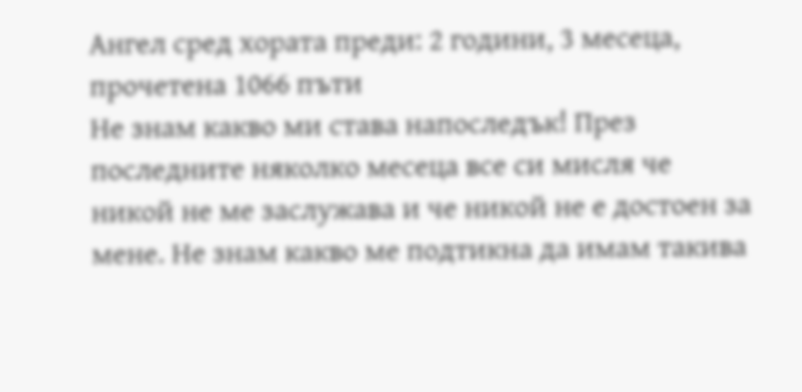Ангел сред хората преди: 2 години, 3 месеца, прочетена 1066 пъти
Не знам какво ми става напоследък! През последните няколко месеца все си мисля че никой не ме заслужава и че никой не е достоен за мене. Не знам какво ме подтикна да имам такива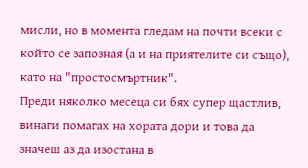мисли, но в момента гледам на почти всеки с който се запозная (а и на приятелите си също), като на "простосмъртник".
Преди няколко месеца си бях супер щастлив, винаги помагах на хората дори и това да значеш аз да изостана в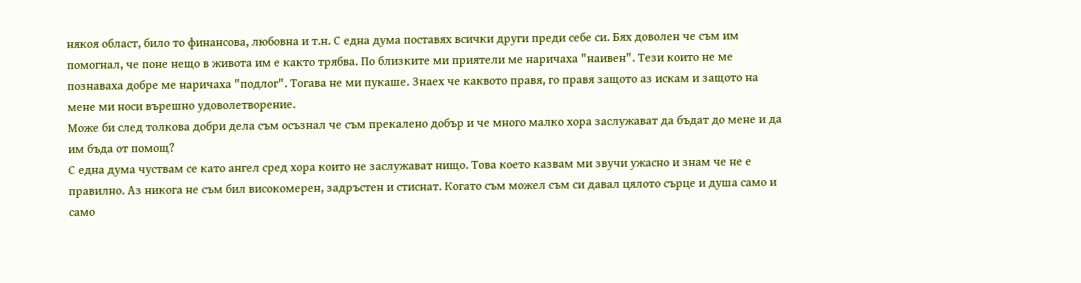някоя област, било то финансова, любовна и т.н. С една дума поставях всички други преди себе си. Бях доволен че съм им помогнал, че поне нещо в живота им е както трябва. По близките ми приятели ме наричаха "наивен". Тези които не ме познаваха добре ме наричаха "подлог". Тогава не ми пукаше. Знаех че каквото правя, го правя защото аз искам и защото на мене ми носи върешно удоволетворение.
Може би след толкова добри дела съм осъзнал че съм прекалено добър и че много малко хора заслужават да бъдат до мене и да им бъда от помощ?
С една дума чуствам се като ангел сред хора които не заслужават нищо. Това което казвам ми звучи ужасно и знам че не е правилно. Аз никога не съм бил високомерен, задръстен и стиснат. Когато съм можел съм си давал цялото сърце и душа само и само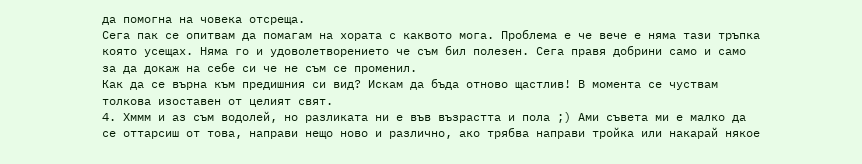да помогна на човека отсреща.
Сега пак се опитвам да помагам на хората с каквото мога. Проблема е че вече е няма тази тръпка която усещах. Няма го и удоволетворението че съм бил полезен. Сега правя добрини само и само за да докаж на себе си че не съм се променил.
Как да се върна към предишния си вид? Искам да бъда отново щастлив! В момента се чуствам толкова изоставен от целият свят.
4. Хммм и аз съм водолей, но разликата ни е във възрастта и пола ;) Ами съвета ми е малко да се оттарсиш от това, направи нещо ново и различно, ако трябва направи тройка или накарай някое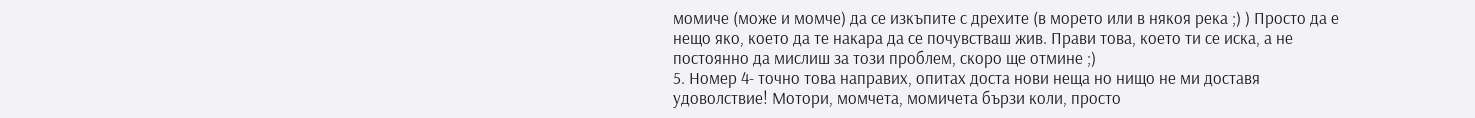момиче (може и момче) да се изкъпите с дрехите (в морето или в някоя река ;) ) Просто да е нещо яко, което да те накара да се почувстваш жив. Прави това, което ти се иска, а не постоянно да мислиш за този проблем, скоро ще отмине ;)
5. Номер 4- точно това направих, опитах доста нови неща но нищо не ми доставя удоволствие! Мотори, момчета, момичета бързи коли, просто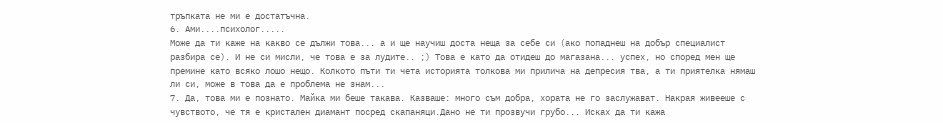тръпката не ми е достатъчна.
6. Ами....психолог.....
Може да ти каже на какво се дължи това... а и ще научиш доста неща за себе си (ако попаднеш на добър специалист разбира се). И не си мисли, че това е за лудите.. ;) Това е като да отидеш до магазана... успех, но според мен ще премине като всяко лошо нещо. Колкото пъти ти чета историята толкова ми прилича на депресия тва, а ти приятелка нямаш ли си, може в това да е проблема не знам...
7. Да, това ми е познато. Майка ми беше такава. Казваше: много съм добра, хората не го заслужават. Накрая живееше с чувството, че тя е кристален диамант посред скапаняци.Дано не ти прозвучи грубо... Исках да ти кажа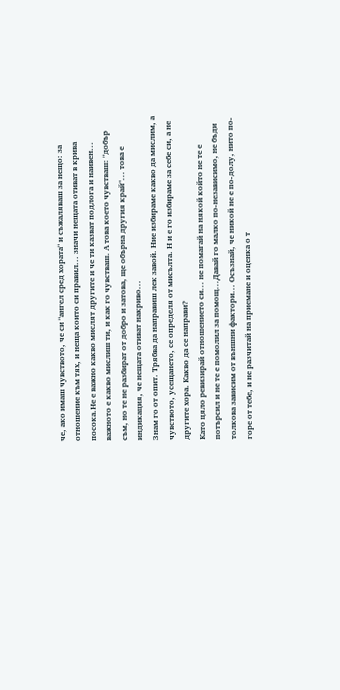че, ако имаш чувството, че си "ангел сред хората" и съжаляваш за нещо: за отношение към тях, и неща които си правил... значи нещата отиват в крива посока.Не е важно какво мислят другите и че ти казват подлога и наивен... важното е какво мислиш ти, и как го чувстваш. А това което чувстваш: "добър съм, но те не разбират от добро и затова, ще обърна другия край"... това е индикация, че нещата отиват накриво...
Знам го от опит. Трябва да направиш лек завой. Ние избираме какво да мислим, а чувството, усещането, се определя от мисълта. Н и е го избираме за себе си, а не другите хора. Какво да се направи?
Като цяло ревизирай отношението си... не помагай на някой който не те е потърсил и не те е помолил за помощ...Давай го малко по-независимо, не бъди толкова зависим от външни фактори... Осъзнай, че никой не е по-долу, нито по-горе от тебе, и не разчитай на приемане и оценка о т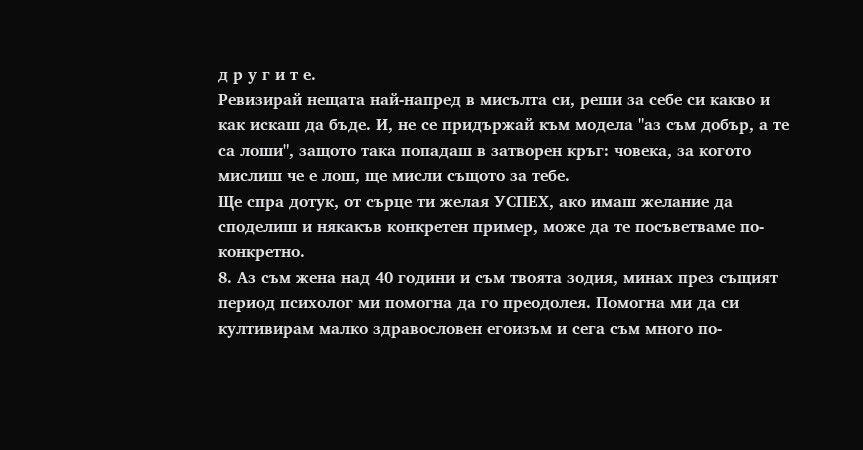д р у г и т е.
Ревизирай нещата най-напред в мисълта си, реши за себе си какво и как искаш да бъде. И, не се придържай към модела "аз съм добър, а те са лоши", защото така попадаш в затворен кръг: човека, за когото мислиш че е лош, ще мисли същото за тебе.
Ще спра дотук, от сърце ти желая УСПЕХ, ако имаш желание да споделиш и някакъв конкретен пример, може да те посъветваме по-конкретно.
8. Аз съм жена над 40 години и съм твоята зодия, минах през същият период психолог ми помогна да го преодолея. Помогна ми да си култивирам малко здравословен егоизъм и сега съм много по-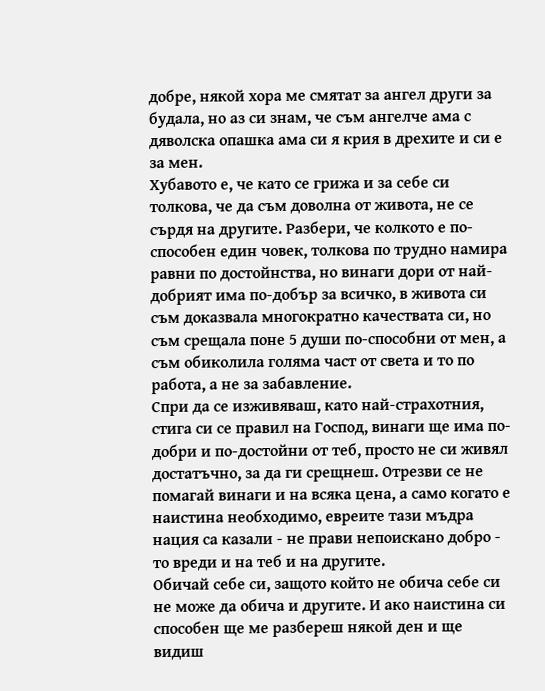добре, някой хора ме смятат за ангел други за будала, но аз си знам, че съм ангелче ама с дяволска опашка ама си я крия в дрехите и си е за мен.
Хубавото е, че като се грижа и за себе си толкова, че да съм доволна от живота, не се сърдя на другите. Разбери, че колкото е по-способен един човек, толкова по трудно намира равни по достойнства, но винаги дори от най-добрият има по-добър за всичко, в живота си съм доказвала многократно качествата си, но съм срещала поне 5 души по-способни от мен, а съм обиколила голяма част от света и то по работа, а не за забавление.
Спри да се изживяваш, като най-страхотния, стига си се правил на Господ, винаги ще има по-добри и по-достойни от теб, просто не си живял достатъчно, за да ги срещнеш. Отрезви се не помагай винаги и на всяка цена, а само когато е наистина необходимо, евреите тази мъдра нация са казали - не прави непоискано добро - то вреди и на теб и на другите.
Обичай себе си, защото който не обича себе си не може да обича и другите. И ако наистина си способен ще ме разбереш някой ден и ще видиш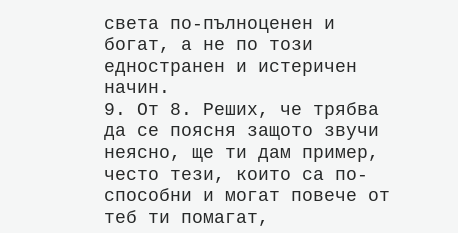света по-пълноценен и богат, а не по този едностранен и истеричен начин.
9. От 8. Реших, че трябва да се поясня защото звучи неясно, ще ти дам пример, често тези, които са по-способни и могат повече от теб ти помагат,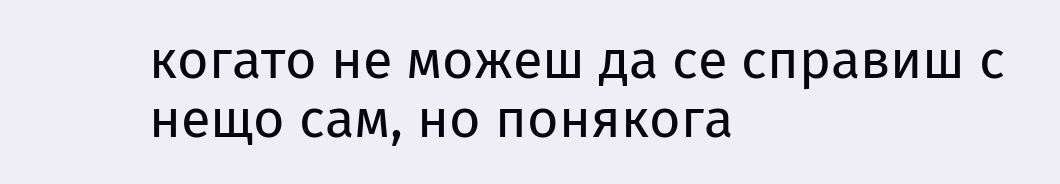когато не можеш да се справиш с нещо сам, но понякога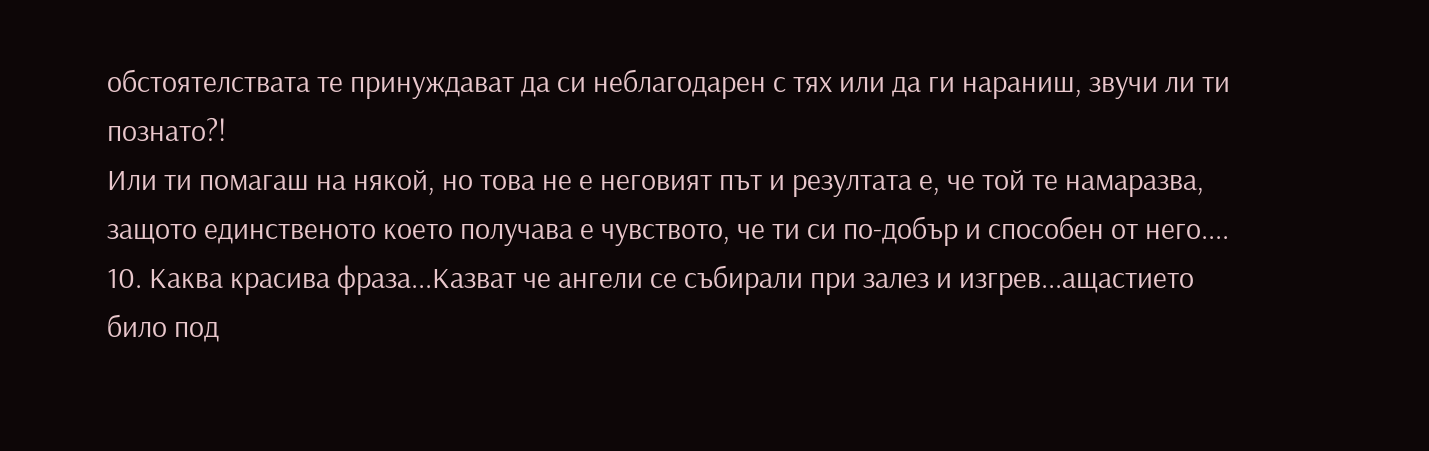обстоятелствата те принуждават да си неблагодарен с тях или да ги нараниш, звучи ли ти познато?!
Или ти помагаш на някой, но това не е неговият път и резултата е, че той те намаразва, защото единственото което получава е чувството, че ти си по-добър и способен от него....
10. Каква красива фраза...Казват че ангели се събирали при залез и изгрев...ащастието било под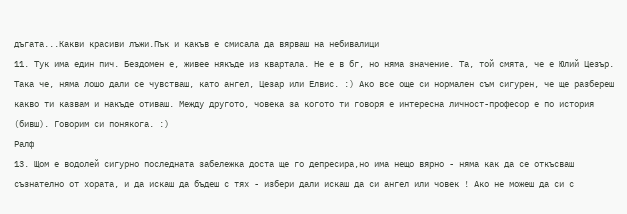дъгата...Какви красиви лъжи.Пък и какъв е смисала да вярваш на небивалици
11. Тук има един пич. Бездомен е, живее някъде из квартала. Не е в бг, но няма значение. Та, той смята, че е Юлий Цезър. Така че, няма лошо дали се чувстваш, като ангел, Цезар или Елвис. :) Ако все още си нормален съм сигурен, че ще разбереш какво ти казвам и накъде отиваш. Между другото, човека за когото ти говоря е интересна личност-професор е по история (бивш). Говорим си понякога. :)
Ралф
13. Щом е водолей сигурно последната забележка доста ще го депресира,но има нещо вярно - няма как да се откъсваш съзнателно от хората, и да искаш да бъдеш с тях - избери дали искаш да си ангел или човек ! Ако не можеш да си с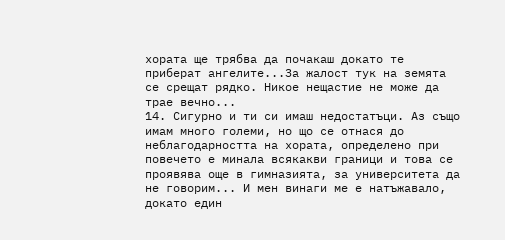хората ще трябва да почакаш докато те приберат ангелите...За жалост тук на земята се срещат рядко. Никое нещастие не може да трае вечно...
14. Сигурно и ти си имаш недостатъци. Аз също имам много големи, но що се отнася до неблагодарността на хората, определено при повечето е минала всякакви граници и това се проявява още в гимназията, за университета да не говорим... И мен винаги ме е натъжавало, докато един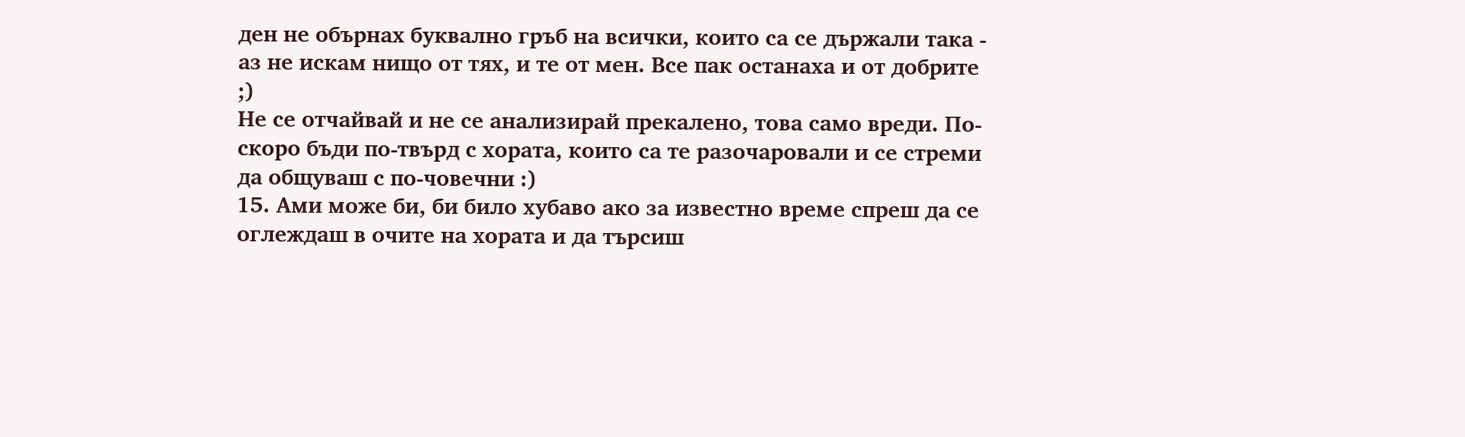ден не обърнах буквално гръб на всички, които са се държали така - аз не искам нищо от тях, и те от мен. Все пак останаха и от добрите ;)
Не се отчайвай и не се анализирай прекалено, това само вреди. По-скоро бъди по-твърд с хората, които са те разочаровали и се стреми да общуваш с по-човечни :)
15. Ами може би, би било хубаво ако за известно време спреш да се оглеждаш в очите на хората и да търсиш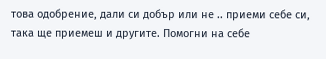това одобрение, дали си добър или не .. приеми себе си, така ще приемеш и другите. Помогни на себе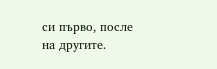си първо, после на другите.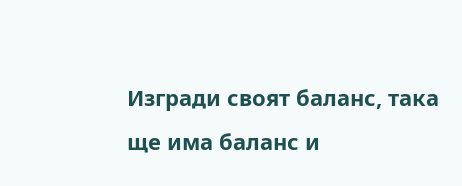Изгради своят баланс, така ще има баланс и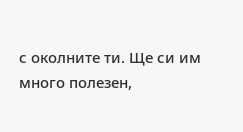с околните ти. Ще си им много полезен,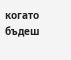когато бъдеш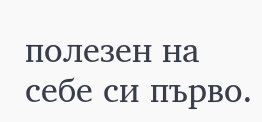полезен на себе си първо.